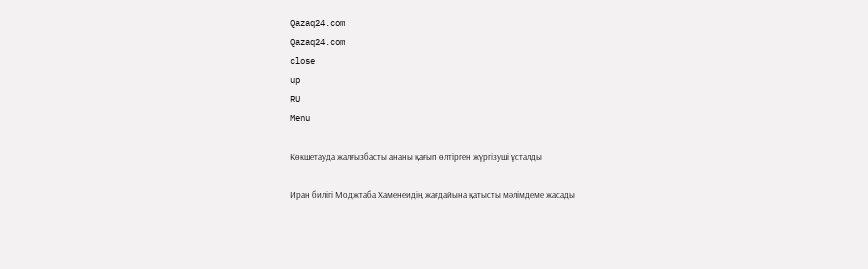Qazaq24.com
Qazaq24.com
close
up
RU
Menu

Көкшетауда жалғызбасты ананы қағып өлтірген жүргізуші ұсталды

Иран билігі Моджтаба Хаменеидің жағдайына қатысты мәлімдеме жасады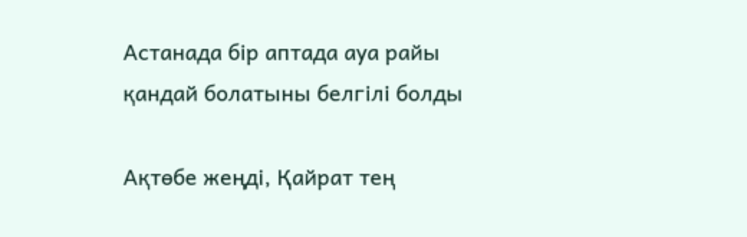Астанада бір аптада ауа райы қандай болатыны белгілі болды

Ақтөбе жеңді, Қайрат тең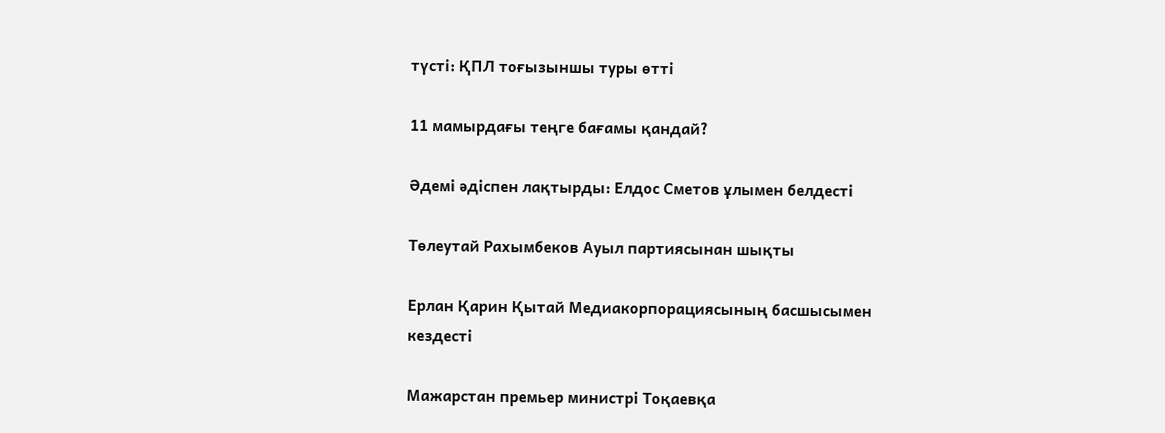түсті: ҚПЛ тоғызыншы туры өтті

11 мамырдағы теңге бағамы қандай?

Әдемі әдіспен лақтырды: Елдос Сметов ұлымен белдесті

Төлеутай Рахымбеков Ауыл партиясынан шықты

Ерлан Қарин Қытай Медиакорпорациясының басшысымен кездесті

Мажарстан премьер министрі Тоқаевқа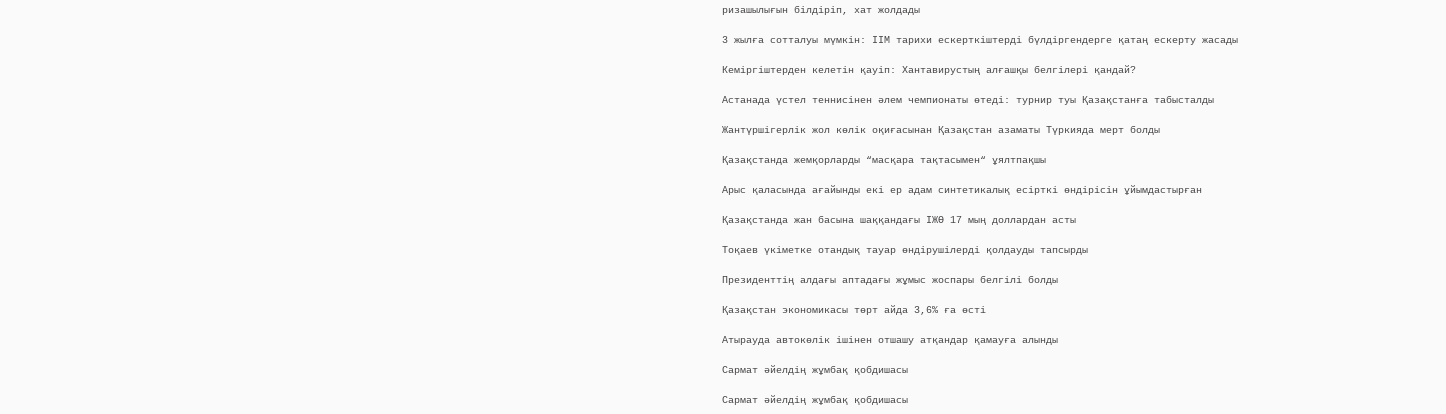ризашылығын білдіріп, хат жолдады

3 жылға сотталуы мүмкін: ІІМ тарихи ескерткіштерді бүлдіргендерге қатаң ескерту жасады

Кеміргіштерден келетін қауіп: Хантавирустың алғашқы белгілері қандай?

Астанада үстел теннисінен әлем чемпионаты өтеді: турнир туы Қазақстанға табысталды

Жантүршігерлік жол көлік оқиғасынан Қазақстан азаматы Түркияда мерт болды

Қазақстанда жемқорларды “масқара тақтасымен“ ұялтпақшы

Арыс қаласында ағайынды екі ер адам синтетикалық есірткі өндірісін ұйымдастырған

Қазақстанда жан басына шаққандағы ІЖӨ 17 мың доллардан асты

Тоқаев үкіметке отандық тауар өндірушілерді қолдауды тапсырды

Президенттің алдағы аптадағы жұмыс жоспары белгілі болды

Қазақстан экономикасы төрт айда 3,6% ға өсті

Атырауда автокөлік ішінен отшашу атқандар қамауға алынды

Сармат әйелдің жұмбақ қобдишасы

Сармат әйелдің жұмбақ қобдишасы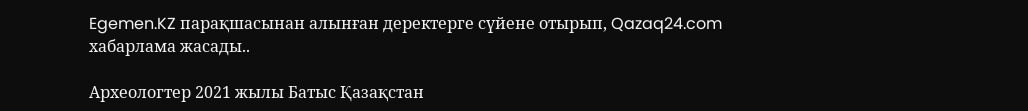Egemen.KZ парақшасынан алынған деректерге сүйене отырып, Qazaq24.com хабарлама жасады..

Археологтер 2021 жылы Батыс Қазақстан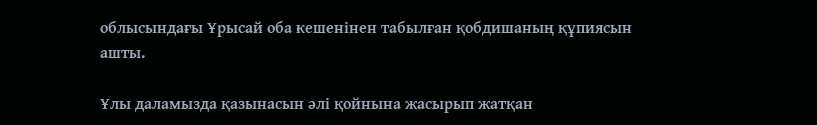облысындағы Ұрысай оба кешенінен табылған қобдишаның құпиясын ашты.

Ұлы даламызда қазынасын әлі қойнына жасырып жатқан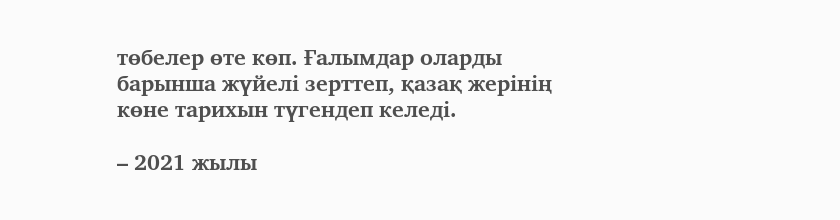төбелер өте көп. Ғалымдар оларды барынша жүйелі зерттеп, қазақ жерінің көне тарихын түгендеп келеді.

– 2021 жылы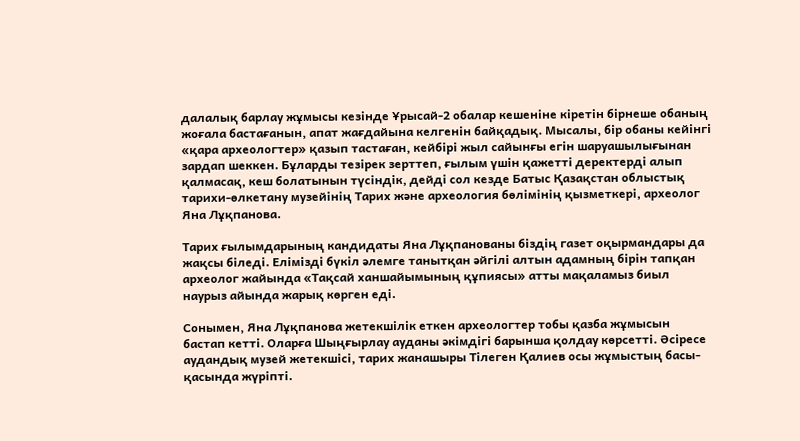далалық барлау жұмысы кезінде Ұрысай-2 обалар кешеніне кіретін бірнеше обаның жоғала бастағанын, апат жағдайына келгенін байқадық. Мысалы, бір обаны кейінгі «қара археологтер» қазып тастаған, кейбірі жыл сайынғы егін шаруашылығынан зардап шеккен. Бұларды тезірек зерттеп, ғылым үшін қажетті деректерді алып қалмасақ, кеш болатынын түсіндік, дейді сол кезде Батыс Қазақстан облыстық тарихи-өлкетану музейінің Тарих және археология бөлімінің қызметкері, археолог Яна Лұқпанова.

Тарих ғылымдарының кандидаты Яна Лұқпанованы біздің газет оқырмандары да жақсы біледі. Елімізді бүкіл әлемге танытқан әйгілі алтын адамның бірін тапқан археолог жайында «Тақсай ханшайымының құпиясы» атты мақаламыз биыл наурыз айында жарық көрген еді.

Сонымен, Яна Лұқпанова жетекшілік еткен археологтер тобы қазба жұмысын бастап кетті. Оларға Шыңғырлау ауданы әкімдігі барынша қолдау көрсетті. Әсіресе аудандық музей жетекшісі, тарих жанашыры Тілеген Қалиев осы жұмыстың басы-қасында жүріпті.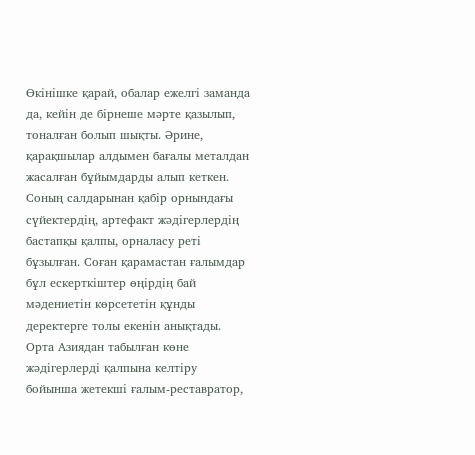Өкінішке қарай, обалар ежелгі заманда да, кейін де бірнеше мәрте қазылып, тоналған болып шықты. Әрине, қарақшылар алдымен бағалы металдан жасалған бұйымдарды алып кеткен. Соның салдарынан қабір орнындағы сүйектердің, артефакт жәдігерлердің бастапқы қалпы, орналасу реті бұзылған. Соған қарамастан ғалымдар бұл ескерткіштер өңірдің бай мәдениетін көрсететін құнды деректерге толы екенін анықтады. Орта Азиядан табылған көне жәдігерлерді қалпына келтіру бойынша жетекші ғалым-реставратор,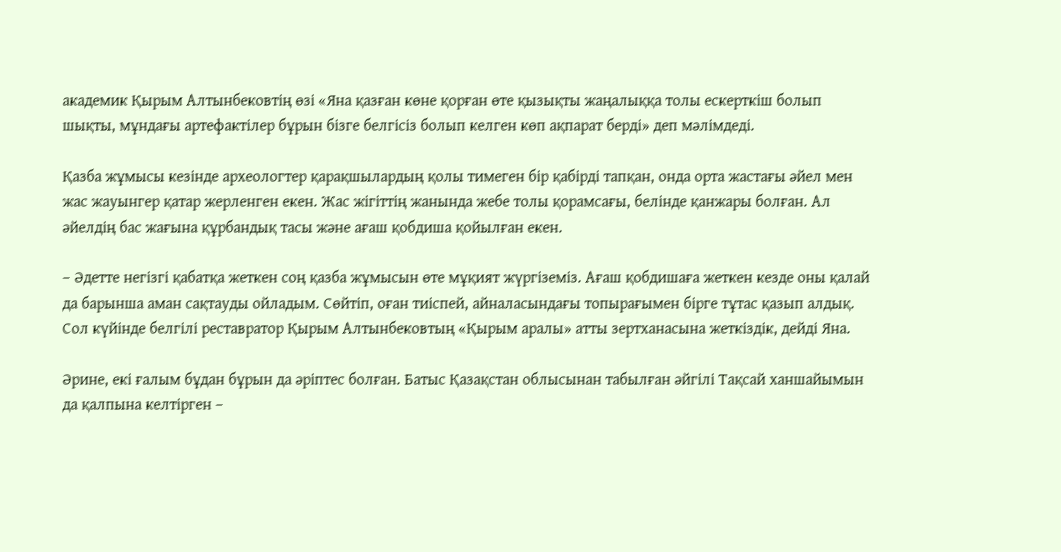академик Қырым Алтынбековтің өзі «Яна қазған көне қорған өте қызықты жаңалыққа толы ескерткіш болып шықты, мұндағы артефактілер бұрын бізге белгісіз болып келген көп ақпарат берді» деп мәлімдеді.

Қазба жұмысы кезінде археологтер қарақшылардың қолы тимеген бір қабірді тапқан, онда орта жастағы әйел мен жас жауынгер қатар жерленген екен. Жас жігіттің жанында жебе толы қорамсағы, белінде қанжары болған. Ал әйелдің бас жағына құрбандық тасы және ағаш қобдиша қойылған екен.

– Әдетте негізгі қабатқа жеткен соң қазба жұмысын өте мұқият жүргіземіз. Ағаш қобдишаға жеткен кезде оны қалай да барынша аман сақтауды ойладым. Сөйтіп, оған тиіспей, айналасындағы топырағымен бірге тұтас қазып алдық. Сол күйінде белгілі реставратор Қырым Алтынбековтың «Қырым аралы» атты зертханасына жеткіздік, дейді Яна.

Әрине, екі ғалым бұдан бұрын да әріптес болған. Батыс Қазақстан облысынан табылған әйгілі Тақсай ханшайымын да қалпына келтірген –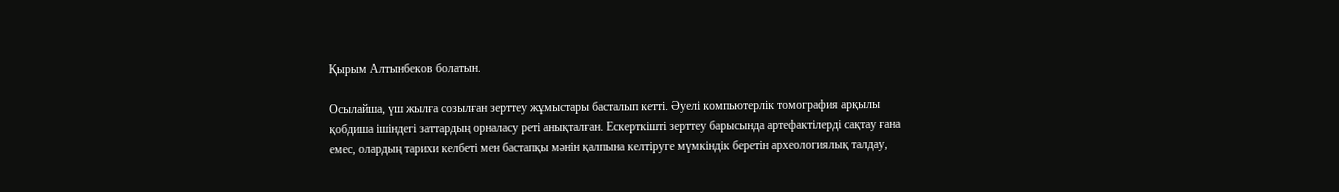Қырым Алтынбеков болатын.

Осылайша, үш жылға созылған зерттеу жұмыстары басталып кетті. Әуелі компьютерлік томография арқылы қобдиша ішіндегі заттардың орналасу реті анықталған. Ескерткішті зерттеу барысында артефактілерді сақтау ғана емес, олардың тарихи келбеті мен бастапқы мәнін қалпына келтіруге мүмкіндік беретін археологиялық талдау,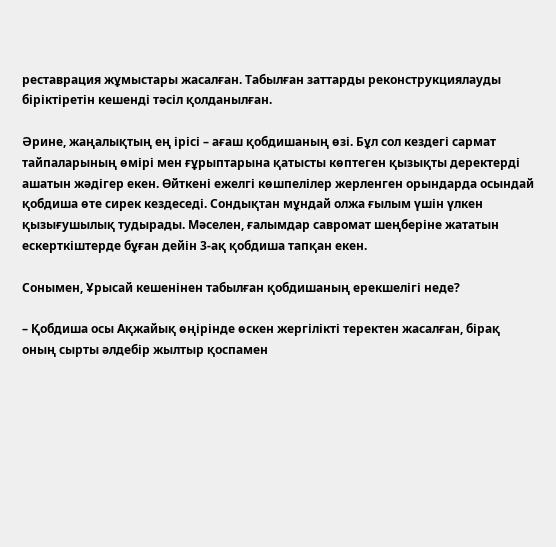реставрация жұмыстары жасалған. Табылған заттарды реконструкциялауды біріктіретін кешенді тәсіл қолданылған.

Әрине, жаңалықтың ең ірісі – ағаш қобдишаның өзі. Бұл сол кездегі сармат тайпаларының өмірі мен ғұрыптарына қатысты көптеген қызықты деректерді ашатын жәдігер екен. Өйткені ежелгі көшпелілер жерленген орындарда осындай қобдиша өте сирек кездеседі. Сондықтан мұндай олжа ғылым үшін үлкен қызығушылық тудырады. Мәселен, ғалымдар савромат шеңберіне жататын ескерткіштерде бұған дейін 3-ақ қобдиша тапқан екен.

Сонымен, Ұрысай кешенінен табылған қобдишаның ерекшелігі неде?

– Қобдиша осы Ақжайық өңірінде өскен жергілікті теректен жасалған, бірақ оның сырты әлдебір жылтыр қоспамен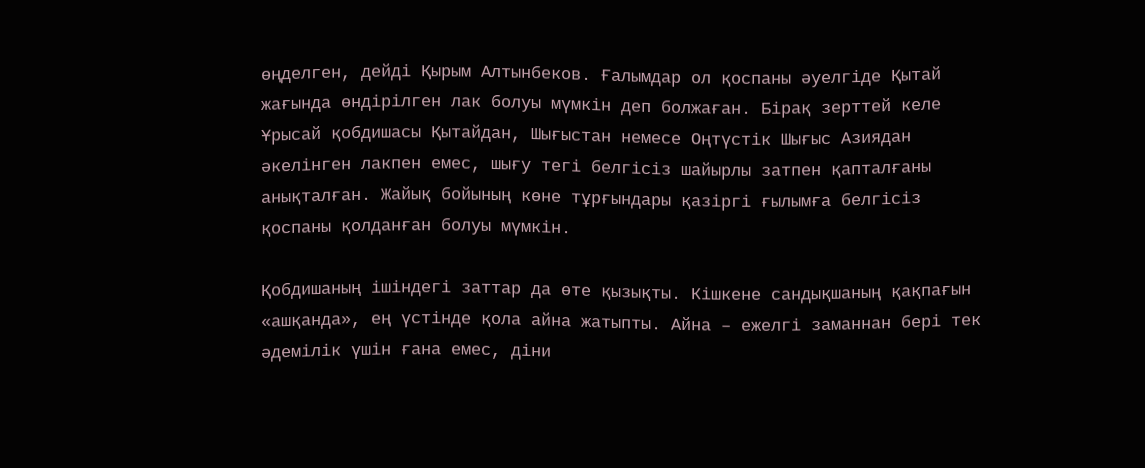өңделген, дейді Қырым Алтынбеков. Ғалымдар ол қоспаны әуелгіде Қытай жағында өндірілген лак болуы мүмкін деп болжаған. Бірақ зерттей келе Ұрысай қобдишасы Қытайдан, Шығыстан немесе Оңтүстік Шығыс Азиядан әкелінген лакпен емес, шығу тегі белгісіз шайырлы затпен қапталғаны анықталған. Жайық бойының көне тұрғындары қазіргі ғылымға белгісіз қоспаны қолданған болуы мүмкін.

Қобдишаның ішіндегі заттар да өте қызықты. Кішкене сандықшаның қақпағын «ашқанда», ең үстінде қола айна жатыпты. Айна – ежелгі заманнан бері тек әдемілік үшін ғана емес, діни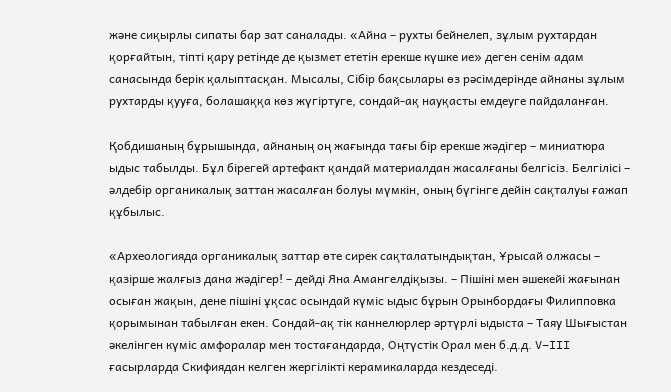және сиқырлы сипаты бар зат саналады. «Айна – рухты бейнелеп, зұлым рухтардан қорғайтын, тіпті қару ретінде де қызмет ететін ерекше күшке ие» деген сенім адам санасында берік қалыптасқан. Мысалы, Сібір бақсылары өз рәсімдерінде айнаны зұлым рухтарды қууға, болашаққа көз жүгіртуге, сондай-ақ науқасты емдеуге пайдаланған.

Қобдишаның бұрышында, айнаның оң жағында тағы бір ерекше жәдігер – миниатюра ыдыс табылды. Бұл бірегей артефакт қандай материалдан жасалғаны белгісіз. Белгілісі – әлдебір органикалық заттан жасалған болуы мүмкін, оның бүгінге дейін сақталуы ғажап құбылыс.

«Археологияда органикалық заттар өте сирек сақталатындықтан, Ұрысай олжасы – қазірше жалғыз дана жәдігер! – дейді Яна Амангелдіқызы. – Пішіні мен әшекейі жағынан осыған жақын, дене пішіні ұқсас осындай күміс ыдыс бұрын Орынбордағы Филипповка қорымынан табылған екен. Сондай-ақ тік каннелюрлер әртүрлі ыдыста – Таяу Шығыстан әкелінген күміс амфоралар мен тостағандарда, Оңтүстік Орал мен б.д.д. V–III ғасырларда Скифиядан келген жергілікті керамикаларда кездеседі.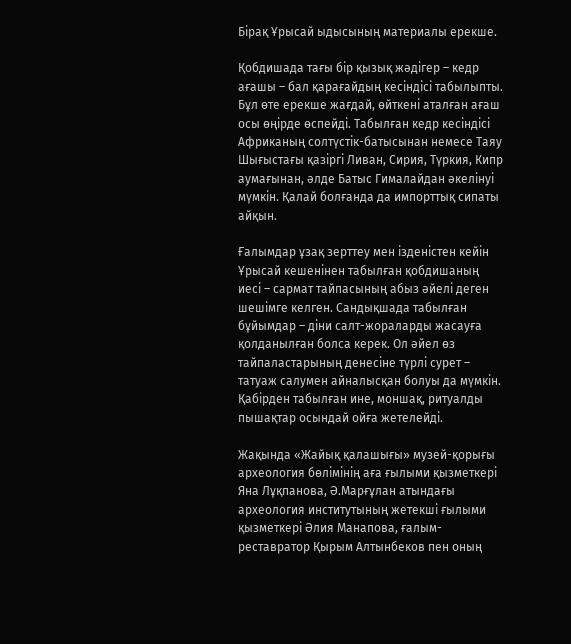Бірақ Ұрысай ыдысының материалы ерекше.

Қобдишада тағы бір қызық жәдігер – кедр ағашы – бал қарағайдың кесіндісі табылыпты. Бұл өте ерекше жағдай, өйткені аталған ағаш осы өңірде өспейді. Табылған кедр кесіндісі Африканың солтүстік-батысынан немесе Таяу Шығыстағы қазіргі Ливан, Сирия, Түркия, Кипр аумағынан, әлде Батыс Гималайдан әкелінуі мүмкін. Қалай болғанда да импорттық сипаты айқын.

Ғалымдар ұзақ зерттеу мен ізденістен кейін Ұрысай кешенінен табылған қобдишаның иесі – сармат тайпасының абыз әйелі деген шешімге келген. Сандықшада табылған бұйымдар – діни салт-жораларды жасауға қолданылған болса керек. Ол әйел өз тайпаластарының денесіне түрлі сурет – татуаж салумен айналысқан болуы да мүмкін. Қабірден табылған ине, моншақ, ритуалды пышақтар осындай ойға жетелейді.

Жақында «Жайық қалашығы» музей-қорығы археология бөлімінің аға ғылыми қызметкері Яна Лұқпанова, Ә.Марғұлан атындағы археология институтының жетекші ғылыми қызметкері Әлия Манапова, ғалым-реставратор Қырым Алтынбеков пен оның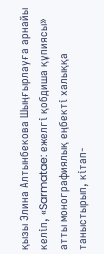қызы Элина Алтынбекова Шыңғырлауға арнайы келіп, «Sarmatae: ежелгі қобдиша құпиясы» атты монографиялық еңбекті халыққа таныстырып, кітап-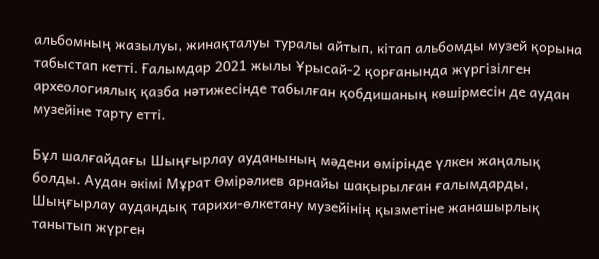альбомның жазылуы, жинақталуы туралы айтып, кітап альбомды музей қорына табыстап кетті. Ғалымдар 2021 жылы Ұрысай-2 қорғанында жүргізілген археологиялық қазба нәтижесінде табылған қобдишаның көшірмесін де аудан музейіне тарту етті.

Бұл шалғайдағы Шыңғырлау ауданының мәдени өмірінде үлкен жаңалық болды. Аудан әкімі Мұрат Өмірәлиев арнайы шақырылған ғалымдарды, Шыңғырлау аудандық тарихи-өлкетану музейінің қызметіне жанашырлық танытып жүрген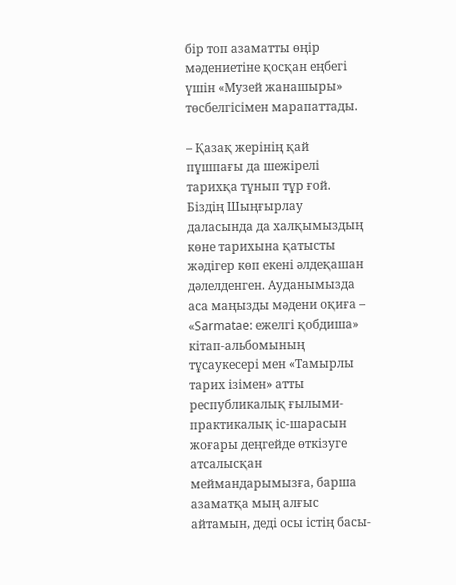бір топ азаматты өңір мәдениетіне қосқан еңбегі үшін «Музей жанашыры» төсбелгісімен марапаттады.

– Қазақ жерінің қай пұшпағы да шежірелі тарихқа тұнып тұр ғой. Біздің Шыңғырлау даласында да халқымыздың көне тарихына қатысты жәдігер көп екені әлдеқашан дәлелденген. Ауданымызда аса маңызды мәдени оқиға – «Sarmatae: ежелгі қобдиша» кітап-альбомының тұсаукесері мен «Тамырлы тарих ізімен» атты республикалық ғылыми-практикалық іс-шарасын жоғары деңгейде өткізуге атсалысқан меймандарымызға, барша азаматқа мың алғыс айтамын, деді осы істің басы-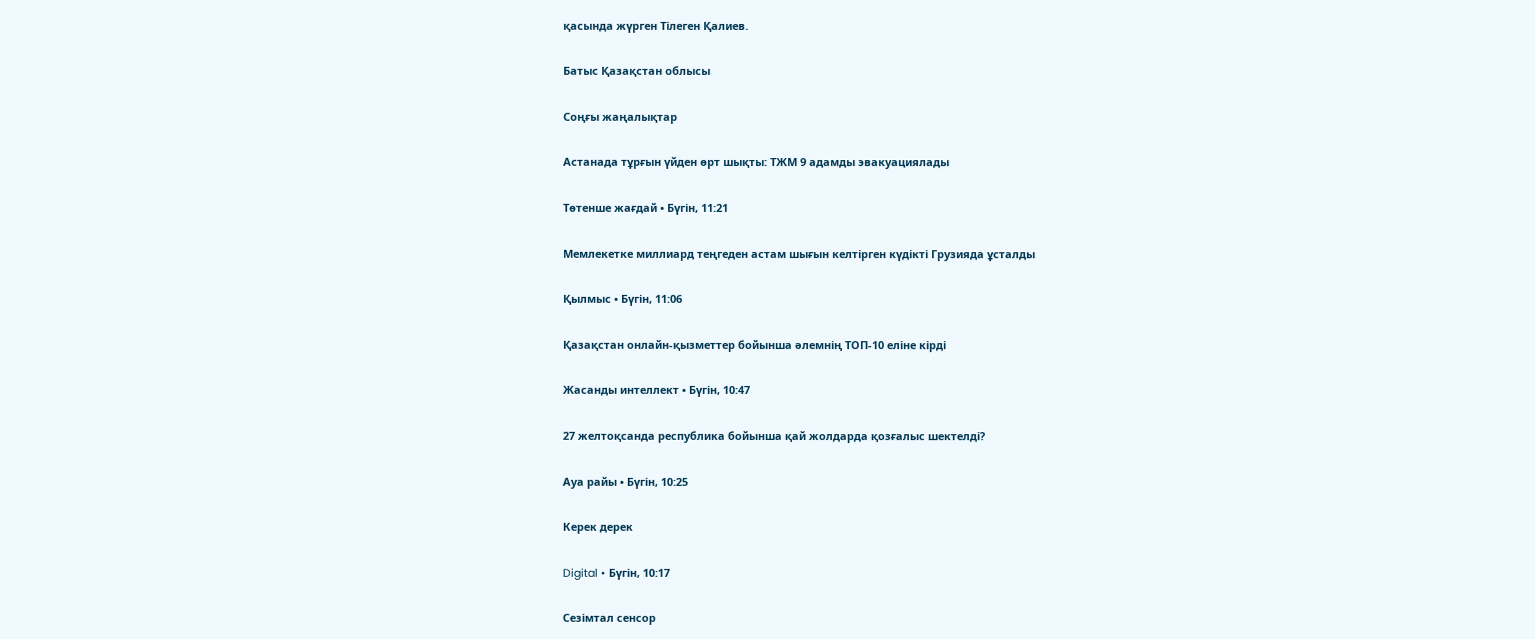қасында жүрген Тілеген Қалиев.

Батыс Қазақстан облысы

Соңғы жаңалықтар

Астанада тұрғын үйден өрт шықты: ТЖМ 9 адамды эвакуациялады

Төтенше жағдай • Бүгін, 11:21

Мемлекетке миллиард теңгеден астам шығын келтірген күдікті Грузияда ұсталды

Қылмыс • Бүгін, 11:06

Қазақстан онлайн-қызметтер бойынша әлемнің ТОП-10 еліне кірді

Жасанды интеллект • Бүгін, 10:47

27 желтоқсанда республика бойынша қай жолдарда қозғалыс шектелді?

Ауа райы • Бүгін, 10:25

Керек дерек

Digital • Бүгін, 10:17

Сезімтал сенсор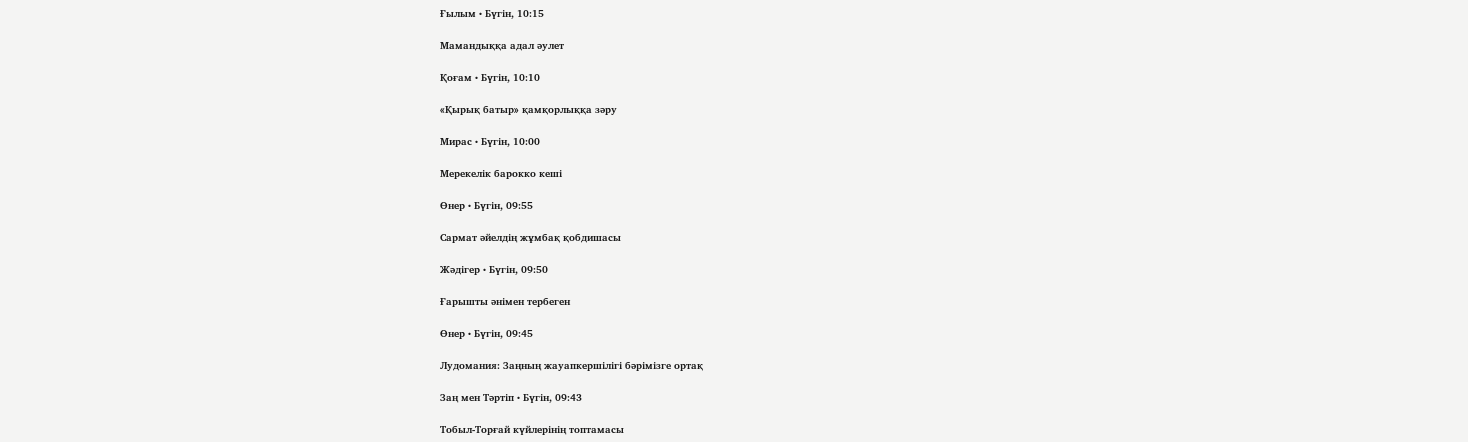Ғылым • Бүгін, 10:15

Мамандыққа адал әулет

Қоғам • Бүгін, 10:10

«Қырық батыр» қамқорлыққа зәру

Мирас • Бүгін, 10:00

Мерекелік барокко кеші

Өнер • Бүгін, 09:55

Сармат әйелдің жұмбақ қобдишасы

Жәдігер • Бүгін, 09:50

Ғарышты әнімен тербеген

Өнер • Бүгін, 09:45

Лудомания: Заңның жауапкершілігі бәрімізге ортақ

Заң мен Тәртіп • Бүгін, 09:43

Тобыл-Торғай күйлерінің топтамасы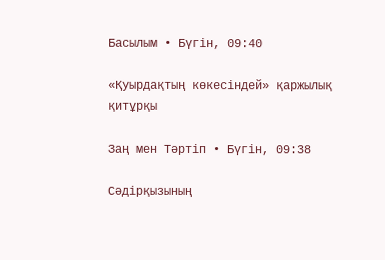Басылым • Бүгін, 09:40

«Қуырдақтың көкесіндей» қаржылық қитұрқы

Заң мен Тәртіп • Бүгін, 09:38

Сәдірқызының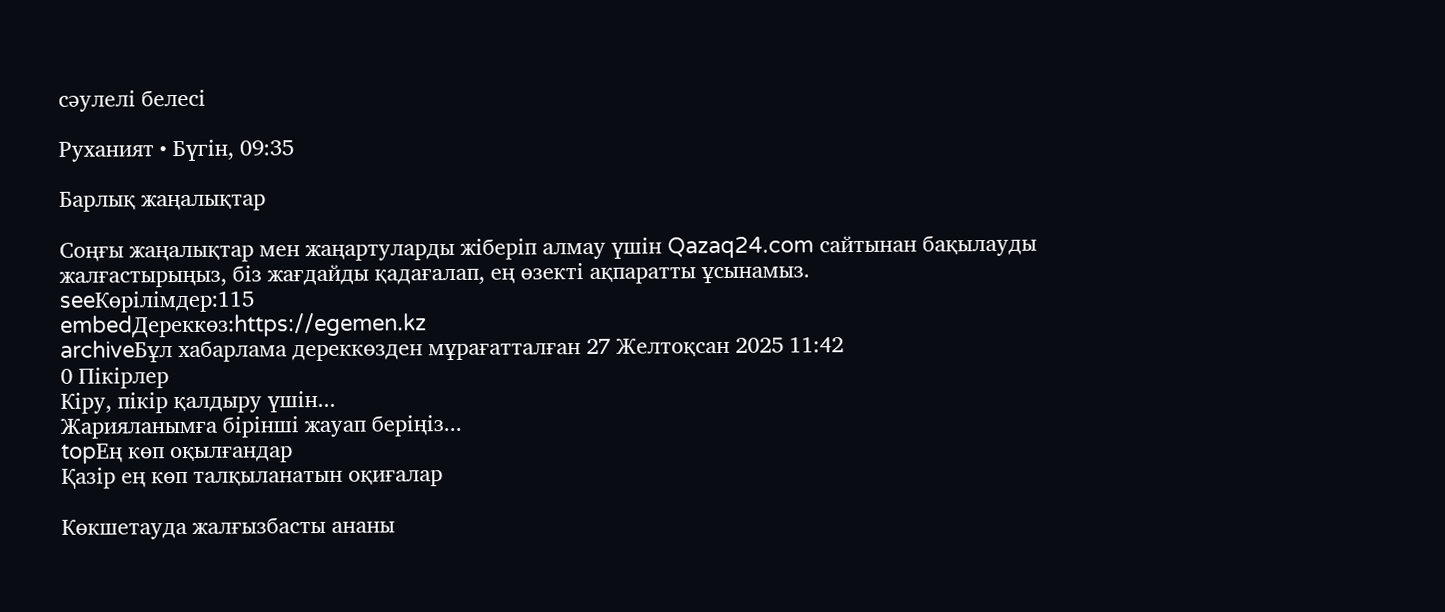сәулелі белесі

Руханият • Бүгін, 09:35

Барлық жаңалықтар

Соңғы жаңалықтар мен жаңартуларды жіберіп алмау үшін Qazaq24.com сайтынан бақылауды жалғастырыңыз, біз жағдайды қадағалап, ең өзекті ақпаратты ұсынамыз.
seeКөрілімдер:115
embedДереккөз:https://egemen.kz
archiveБұл хабарлама дереккөзден мұрағатталған 27 Желтоқсан 2025 11:42
0 Пікірлер
Кіру, пікір қалдыру үшін...
Жарияланымға бірінші жауап беріңіз...
topЕң көп оқылғандар
Қазір ең көп талқыланатын оқиғалар

Көкшетауда жалғызбасты ананы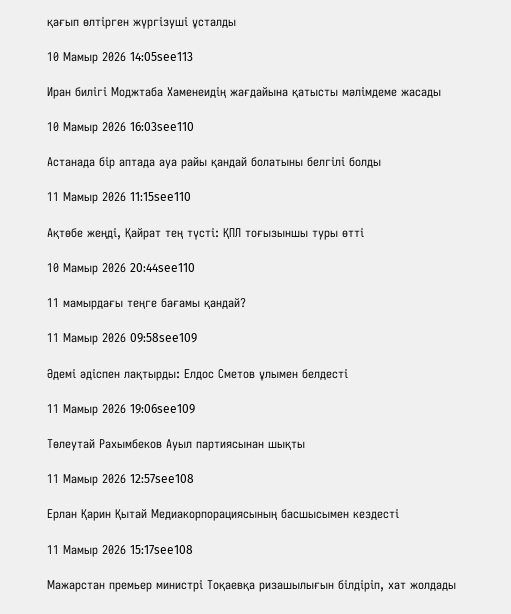қағып өлтірген жүргізуші ұсталды

10 Мамыр 2026 14:05see113

Иран билігі Моджтаба Хаменеидің жағдайына қатысты мәлімдеме жасады

10 Мамыр 2026 16:03see110

Астанада бір аптада ауа райы қандай болатыны белгілі болды

11 Мамыр 2026 11:15see110

Ақтөбе жеңді, Қайрат тең түсті: ҚПЛ тоғызыншы туры өтті

10 Мамыр 2026 20:44see110

11 мамырдағы теңге бағамы қандай?

11 Мамыр 2026 09:58see109

Әдемі әдіспен лақтырды: Елдос Сметов ұлымен белдесті

11 Мамыр 2026 19:06see109

Төлеутай Рахымбеков Ауыл партиясынан шықты

11 Мамыр 2026 12:57see108

Ерлан Қарин Қытай Медиакорпорациясының басшысымен кездесті

11 Мамыр 2026 15:17see108

Мажарстан премьер министрі Тоқаевқа ризашылығын білдіріп, хат жолдады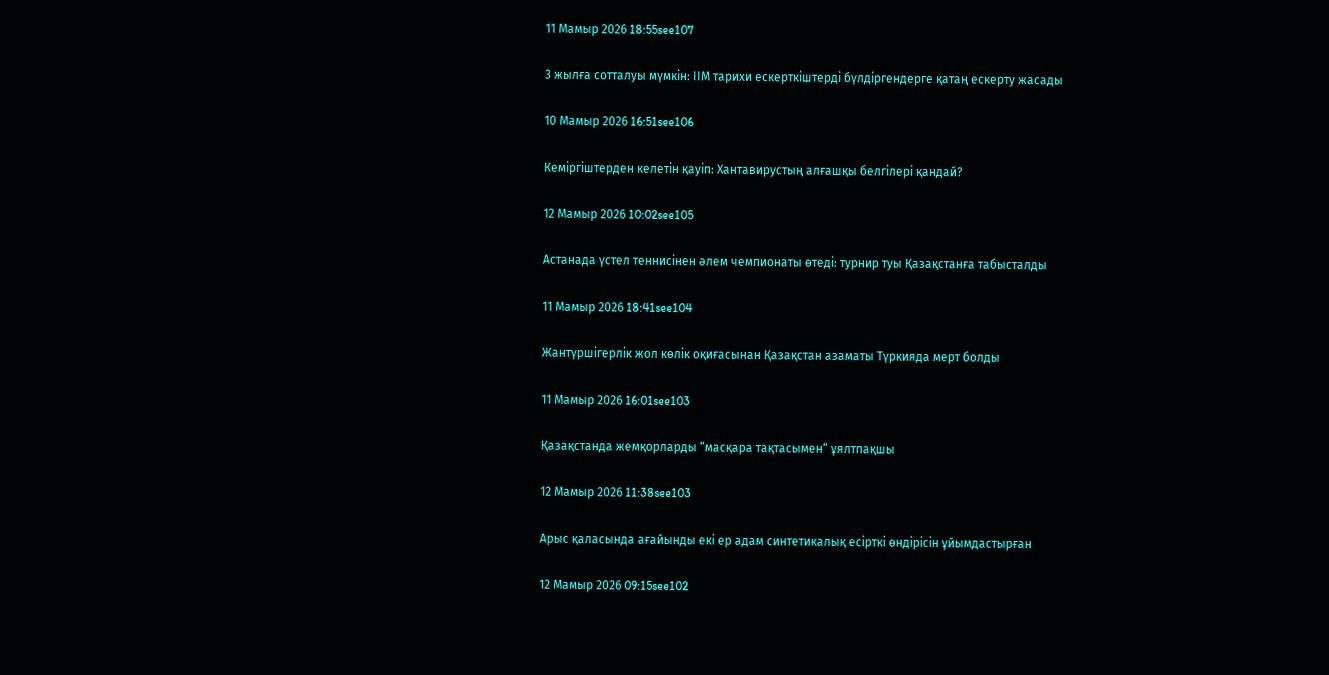11 Мамыр 2026 18:55see107

3 жылға сотталуы мүмкін: ІІМ тарихи ескерткіштерді бүлдіргендерге қатаң ескерту жасады

10 Мамыр 2026 16:51see106

Кеміргіштерден келетін қауіп: Хантавирустың алғашқы белгілері қандай?

12 Мамыр 2026 10:02see105

Астанада үстел теннисінен әлем чемпионаты өтеді: турнир туы Қазақстанға табысталды

11 Мамыр 2026 18:41see104

Жантүршігерлік жол көлік оқиғасынан Қазақстан азаматы Түркияда мерт болды

11 Мамыр 2026 16:01see103

Қазақстанда жемқорларды “масқара тақтасымен“ ұялтпақшы

12 Мамыр 2026 11:38see103

Арыс қаласында ағайынды екі ер адам синтетикалық есірткі өндірісін ұйымдастырған

12 Мамыр 2026 09:15see102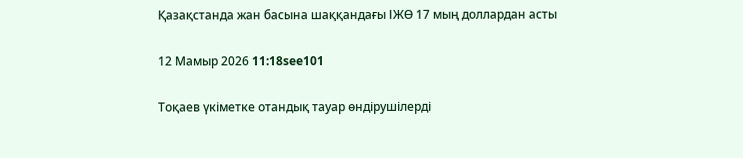Қазақстанда жан басына шаққандағы ІЖӨ 17 мың доллардан асты

12 Мамыр 2026 11:18see101

Тоқаев үкіметке отандық тауар өндірушілерді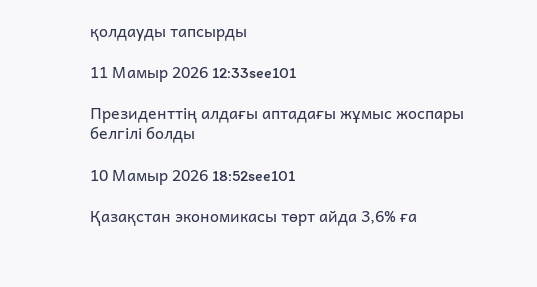қолдауды тапсырды

11 Мамыр 2026 12:33see101

Президенттің алдағы аптадағы жұмыс жоспары белгілі болды

10 Мамыр 2026 18:52see101

Қазақстан экономикасы төрт айда 3,6% ға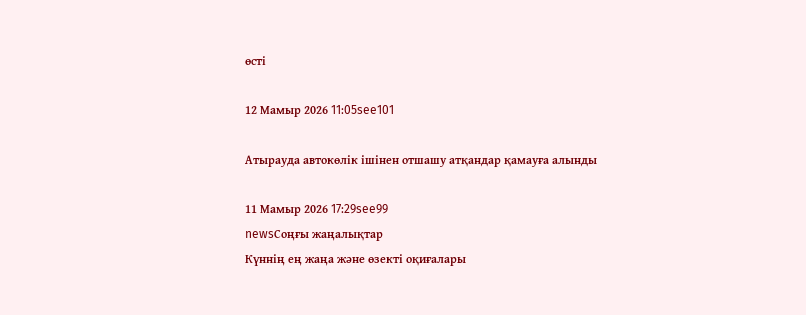өсті

12 Мамыр 2026 11:05see101

Атырауда автокөлік ішінен отшашу атқандар қамауға алынды

11 Мамыр 2026 17:29see99
newsСоңғы жаңалықтар
Күннің ең жаңа және өзекті оқиғалары